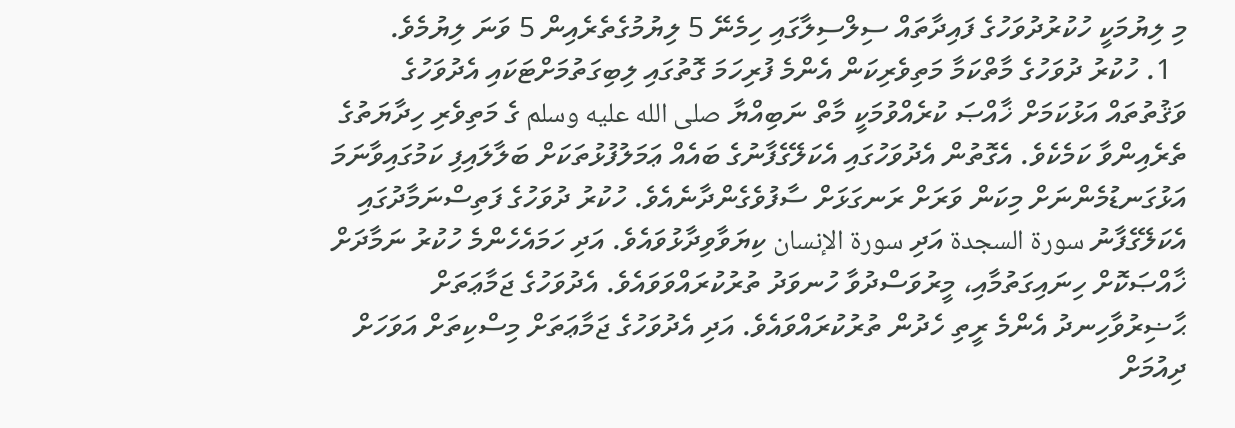މި ލިޔުމަކީ ހުކުރުދުވަހުގެ ފައިދާތައް ސިލްސިލާގައި ހިމެނޭ 5 ލިޔުމުގެތެރެއިން 5 ވަނަ ލިޔުމެވެ.
  1. ހުކުރު ދުވަހުގެ މާތްކަމާ މަތިވެރިކަން އެންމެ ފުރިހަމަ ގޮތުގައި ލިބިގަތުމަށްޓަކައި އެދުވަހުގެ ވަޤުތުތައް އަޅުކަމަށް ޚާއްޞަ ކުރެއްވުމަކީ މާތް ނަބިއްޔާ صلى الله عليه وسلم ގެ މަތިވެރި ހިދާޔަތުގެ ތެރެއިންވާ ކަމެކެވެ. އެގޮތުން އެދުވަހުގައި އެކަލޭގެފާނުގެ ބައެއް ޢަމަލުފުޅުތަކަށް ބަލާލައިފި ކަމުގައިވާނަމަ އަޅުގަނޑުމެންނަށް މިކަން ވަރަށް ރަނގަޅަށް ސާފުވެގެންދާނެއެވެ. ހުކުރު ދުވަހުގެ ފަތިސްނަމާދުގައި އެކަލޭގެފާނު سورة السجدة އަދި سورة الإنسان ކިޔަވާވިދާޅުވައެވެ. އަދި ހަމައެހެންމެ ހުކުރު ނަމާދަށް ޚާއްޞަކޮށް ހިނައިގަތުމާއި، މީރުވަސްދުވާ ހުނވަދު ތުރުކުރައްވަވައެވެ. އެދުވަހުގެ ޖަމާޢަތަށް ޙާޟިރުވާހިނދު އެންމެ ރީތި ހެދުން ތުރުކުރައްވައެވެ. އަދި އެދުވަހުގެ ޖަމާޢަތަށް މިސްކިތަށް އަވަހަށް ދިއުމަށް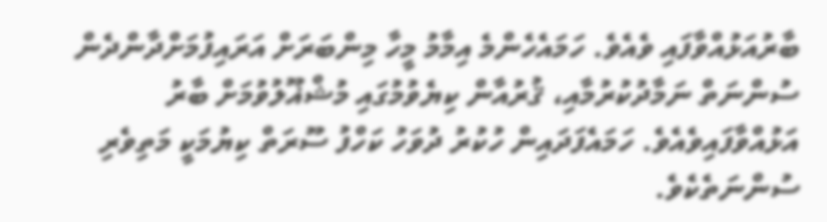ބާރުއަޅުއްވާފައި ވެއެވެ. ހަމައެހެންމެ އިމާމު މީހާ މިންބަރަށް އަރައިފުމަށްދާންދެން ސުންނަތް ނަމާދުކުރުމާއި، ޤުރުއާން ކިޔެވުމުގައި މުޝްޣޫލުވުމަށް ބާރު އަޅުއްވާފައިވެއެވެ. ހަމައެފަދައިން ހުކުރު ދުވަހު ކަހްފު ސޫރަތް ކިޔުމަކީ މަތިވެރި ސުންނަތެކެވެ.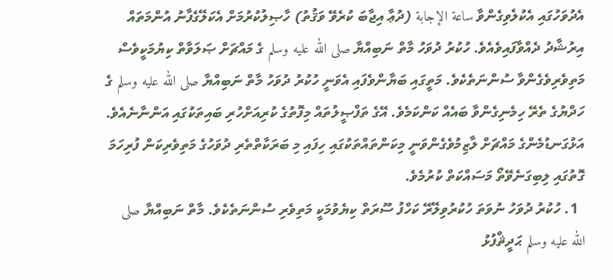އެދުވަހުގައި އެކުލެވިގެންވާ ساعة الإجابة (ދުޢާ އިޖާބަ ކުރެވޭ ވަޤުތު) ހާޞިލުކުރުމަށް އެކަލޭގެފާނު އުންމަތައް އިރުޝާދު ދެއްވާފައިވެއެވެ. ހުކުރު ދުވަހު މާތް ނަބިއްޔާ صلى الله عليه وسلم ގެ މައްޗަށް ޞަލަވާތް ކިޔުމަކީވެސް މަތިވެރިވެގެންވާ ސުންނަތެކެވެ. މަތީގައި ބަޔާންވެފައި އެވަނީ ހުކުރު ދުވަހު މާތް ނަބިއްޔާ صلى الله عليه وسلم ގެ ހަދްޔުގެ ތެރޭ ހިމެނިގެންވާ ބައެއް ކަންކަމެވެ. އޭގެ ތަފްޞީލުތައް މިފޮތުގެ ކުރިއަށްހުރި ބައިތަކުގައި އަންނާނެއެވެ. އަޅުގަނޑުމެންގެ މައްޗަށް ލާޒިމުވެގެންވަނީ މިކަންތައްތަކުގައި ހިފައި މި ބަރަކާތްތެރި ދުވަހުގެ މަތިވެރިކަން ފުރިހަމަ ގޮތުގައި ލިބިގަނެވޭތޯ މަސައްކަތް ކުރުމެވެ.
  1. ހުކުރު ދުވަހު ނުވަތަ ހުކުރުވިލޭރޭ ކަހްފު ސޫރަތް ކިޔެވުމަކީ މަތިވެރި ސުންނަތެކެވެ. މާތް ނަބިއްޔާ صلى الله عليه وسلم ޙަދީޘްފުޅު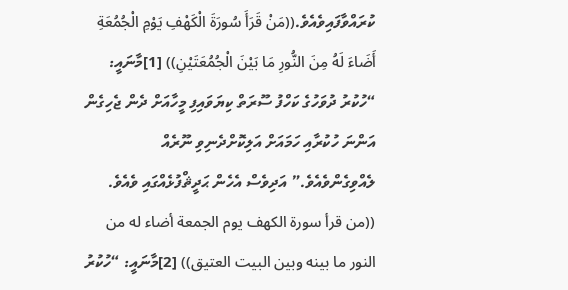ކުރައްވާފައިވެއެވެ.((مَنْ قَرَأَ سُورَةَ الْكَهْفِ يَوْمِ الْجُمُعَةِ أَضَاءَ لَهُ مِنَ النُّورِ مَا بَيْنَ الْجُمُعَتَيْنِ)) [1]މާނައީ: “ހުކުރު ދުވަހުގެ ކަހްފު ސޫރަތް ކިޔަވައިފި މީހާއަށް ދެން ޖެހިގެން އަންނަ ހުކުރާއި ހަމައަށް އަލިކޮށްދެނިވި ނޫރެއް ލެއްވިގެންވެއެވެ.” އަދިވެސް އެހެން ޙަދީޘްފުޅެއްގައި ވެއެވެ. ((من قرأ سورة الكهف يوم الجمعة أضاء له من النور ما بينه وبين البيت العتيق)) [2]މާނައީ: “ހުކުރު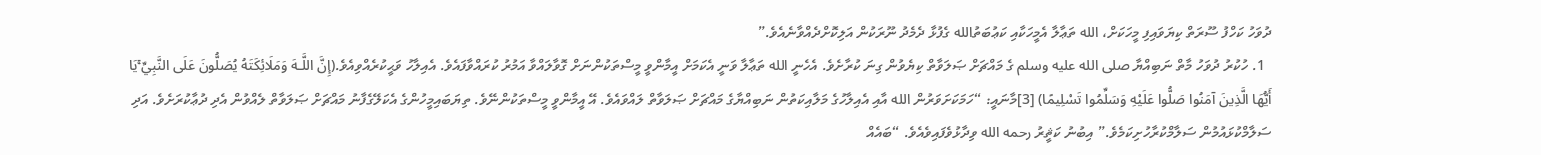ދުވަހު ކަހްފު ސޫރަތް ކިޔަވައިފި މީހަކަށް، الله ތަޢާލާ އެމީހަކާއި ކަޢުބަތުالله ގެފުޅާ ދެމެދު ނޫރަކުން އަލިކޮށްދެއްވާނެއެވެ.”
  1. ހުކުރު ދުވަހު މާތް ނަބިއްޔާ صلى الله عليه وسلم ގެ މައްޗަށް ޞަލަވާތް ކިޔެވުން ގިނަ ކުރާށެވެ. އެހެނީ الله ތަޢާލާ ވަނީ އެކަމަށް އީމާންވީ މީސްތަކުންނަށް ގޮވާލައްވާ އަމުރު ކުރައްވާފައެވެ. އެއިލާހު ވަޙީކުރެއްވިއެވެ.(إِنَّ اللَّـهَ وَمَلَائِكَتَهُ يُصَلُّونَ عَلَى النَّبِيِّ ۚيَا أَيُّهَا الَّذِينَ آمَنُوا صَلُّوا عَلَيْهِ وَسَلِّمُوا تَسْلِيمًا) [3]މާނައީ: “ހަމަކަށަވަރުން الله އާއި އެއިލާހުގެ މަލާއިކަތުން ނަބިއްޔާގެ މައްޗަށް ޞަލަވާތް ލައްވައެވެ. އޭ އީމާންވީ މީސްތަކުންނޭވެ. ތިޔަބައިމީހުންގެ އެކަލޭގެފާނު މައްޗަށް ޞަލަވާތް ލެއްވުން އެދި ދުޢާކުރަށެވެ. އަދި ސަލާމްކުޅައުމުން ސަލާމްކުރާހުށިކަމެވެ.” އިބުނު ކަޘީރު رحمه الله ވިދާޅުވެފައިވެއެވެ. “ބައެއް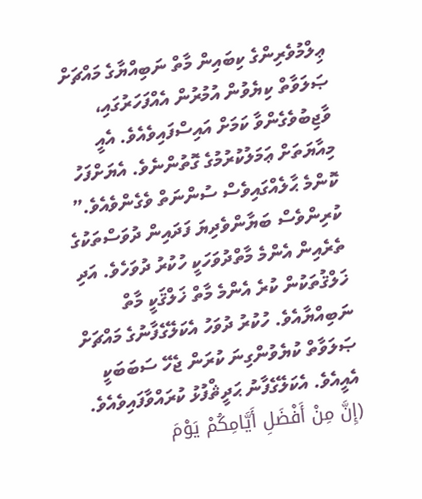ޢިލްމުވެރިންގެ ކިބައިން މާތް ނަބިއްޔާގެ މައްޗަށް ޞަލަވާތް ކިޔެވުން އުމުރުން އެއްފަހަރުގައި، ވާޖިބުވެގެންވާ ކަމަށް އައިސްފައިވެއެވެ. އެއީ މިއާޔަތަށް ޢަމަލުކުރުމުގެ ގޮތުންނެވެ. އެޔަށްފަހު ކޮންމެ ޙާލެއްގައިވެސް ސުންނަތް ވެގެންވެއެވެ.”
ކުރިންވެސް ބަޔާންވެދިޔަ ފަދައިން ދުވަސްތަކުގެ ތެރެއިން އެންމެ މާތްދުވަހަކީ ހުކުރު ދުވަހެވެ. އަދި ޚަލްޤުތަކުން ކުރެ އެންމެ މާތް ޚަލްޤަކީ މާތް ނަބިއްޔާއެވެ. ހުކުރު ދުވަހު އެކަލޭގެފާނުގެ މައްޗަށް ޞަލަވާތް ކުޔެވުންގިނަ ކުރަން ޖެހޭ ސަބަބަކީ އެއީއެވެ. އެކަލޭގެފާނު ޙަދީޘްފުޅު ކުރައްވާފައިވެއެވެ. (إِنَّ مِنْ أَفْضَلِ أَيَّامِكُمْ يَوْمَ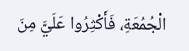الْجُمُعَةِ، فَأَكْثِرُوا عَلَيَّ مِنَ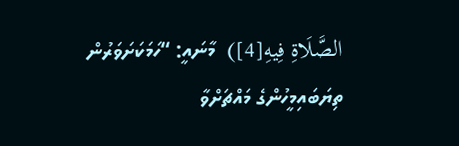الصَّلَاةِ فِيهِ[4])  މާނައީ: “ހަމަކަށަވަރުން ތިޔަބައިމީހުންގެ މައްޗަށްވާ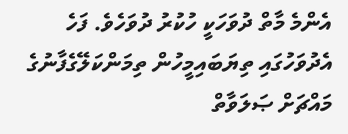އެންމެ މާތް ދުވަހަކީ ހުކުރު ދުވަހެވެ. ފަހެ އެދުވަހުގައި ތިޔަބައިމީހުން ތިމަންކަލޭގެފާނުގެ މައްޗަށް ޞަލަވާތް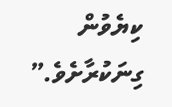ކިޔެވުން ގިނަކުރާށެވެ.”